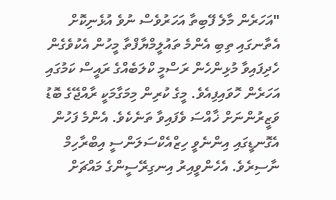"އަހަރެން މާލެ ފޭބިތާ އަހަރުވެސް ނުވެ އުޅެނިކޮށް އެތާނގައި ތިބި އެންމެ ތައުލީމްޔާފްތާ މީހުން އެކުވެގެން ހެދިފައިވާ މުޅިންހެން ރަސްމީ ކްލަބެއްގެ ރައީސް ކަމުގައި އަހަރެން ހޮވައިފިއެވެ. މީގެ ކުރިން މިމަގާމަކީ ރާއްޖޭގެ ބޮޑު ވަޒީރުންނަށް ޚާއްސަ ވެފައިވާ ތަނެކެވެ. އެންމެ ފަހުން އެގޮނޑީގައި އިންނެވީ ހިޒްއެކްސަލަންސީ އިބްރާހިމް ނާސިރެވެ. އެހެންވީއިރު އިނގިރޭސީންގެ މައްޗަށް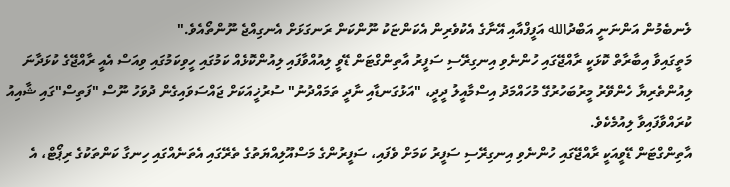ލެނބެމުން އަންނަނީ އަބްދުالله އަފީފްއާއި އޭނާގެ އެކުވެރިން އެކަންޏަކު ނޫންކަން ރަނގަޅަށް އެނގިއްޖެ ނޫންތޯއެވެ."
މަތީގައިވާ އިބާރާތް ކޮޅަކީ ރާއްޖޭގައި ހުންނެވި އިނގިރޭސި ސަފީރު އާތިންގްޓަން ޑޭވީ ލިއުއްވާފައި ލިއުންކޮޅެއް ކަމުގައި ހީވިކަމުގައި ވިއަސް އެއީ ރާއްޖޭގެ ކުޅަދާނަ ލިއުންތެރިޔާ ހެންވޭރު މީރުބަހުރުގޭ މުހައްމަދު އިސްމާއީލު ދީދީ، "އަޅުގަނޑާއި ނާދީ ތަމައްދުނު" ސުރުޚީއަކަށް ޖައްސަވައިގެން ދުވަހު ނޫސް "ފަތިސް"ގައި ޝާއިއު ކުރައްވާފައިވާ ލިއުމެކެވެ.
އާތިންގްޓަން ޑޭވީއަކީ ރާއްޖޭގައި ހުންނެވި އިނގިރޭސި ސަފީރު ކަމަށް ވެފައި، ސަފީރުންގެ މަސްއޫލިއްޔަތުގެ ތެރޭގައި އެތަނެއްގައި ހިނގާ ކަންތަކުގެ ރިޕޯޓް، އެ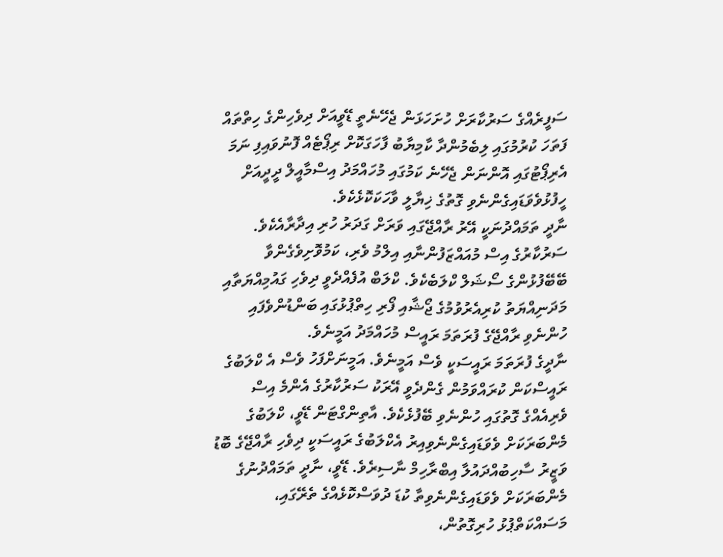ސަފީރެއްގެ ސަރުކާރަށް ހުށަހަޅަން ޖެހޭނެތީ ޑޭވީއަށް ދިވެހިންގެ ހިތްތައް ފަތަހަ ކުރުމުގައި ލިބެމުންދާ ކާމިޔާބު ފާހަގަކޮށް ރިޕޯޓެއް ފޮނުވައިފި ނަމަ އެރިޕޯޓުގައި އޮންނަން ޖެހޭނެ ކަމުގައި މުހައްމަދު އިސްމާއީލް ދީދީއަށް ހީފުޅުވެވަޑައިގެންނެވި ގޮތުގެ ޚިޔާލީ ވާހަކަކޮޅެކެވެ.
ނާދީ ތަމައްދުނަކީ އޭރު ރާއްޖޭގައި ވަރަށް ގަދަރު ހުރި އިދާރާއެކެވެ. ސަރުކާރުގެ އިސް މުއައްޒަފުންނާއި އިލްމު ވެރި، ކަމުވޮށިވެގެންވާ ބޭބޭފުޅުންގެ ސޯޝަލް ކްލަބެކެވެ. ކްލަބް އުފެއްދެވީ ދިވެހި ގައުމިއްޔަތާއި މަދަނިއްޔަތު ކުރިއެރުވުމުގެ ޖޯޝާއި ފޯރި ހިތްޕުޅުގައި ބަންޑުންވެފައި ހުންނެވި ރާއްޖޭގެ ފުރަތަމަ ރައީސް މުހައްމަދު އަމީނެވެ.
ނާދީގެ ފުރަތަމަ ރައީސަކީ ވެސް އަމީނެވެ. އަމީނަށްފަހު ވެސް އެ ކްލަބުގެ ރައީސްކަން ކުރައްވަމުން ގެންދެވީ އޭރަކު ސަރުކާރުގެ އެންމެ އިސް ވެރިއެއްގެ ގޮތުގައި ހުންނެވި ބޭފުޅެކެވެ. އާތިންގްޓަން ޑޭވީ، ކްލަބުގެ މެންބަރަކަށް ވެވަޑައިގެންނެވިއިރު އެކްލަބުގެ ރައީސަކީ ދިވެހި ރާއްޖޭގެ ބޮޑު ވަޒީރު ސާހިބުއްދައުލާ އިބްރާހިމް ނާސިރެވެ. ޑޭވީ، ނާދީ ތަމައްދުނުގެ މެންބަރަކަށް ވެވަޑައިގެންނެވިތާ ކުޑަ ދުވަސްކޮޅެއްގެ ތެރޭގައި، މަސައްކަތްޕުޅު ހުރިގޮތުން،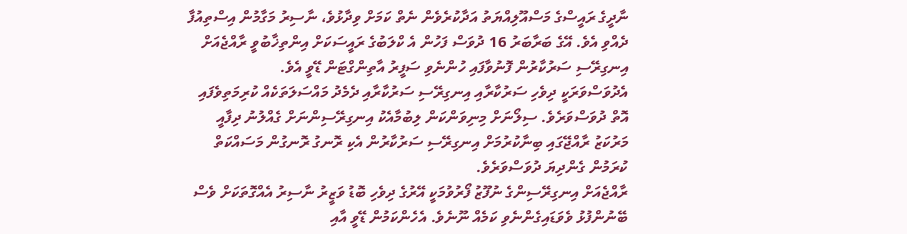ނާދީގެ ރައީސްގެ މަސްއޫލިއްޔަތު އަދާކުރެވެން ނެތް ކަމަށް ވިދާޅުވެ، ނާސިރު މަގާމުން އިސްތިއުފާ ދެއްވި އެވެ. އޭގެ ބަރާބަރު 16 ދުވަސް ފަހުން އެ ކްލަބުގެ ރައީސަކަށް އިންތިޚާބުވީ ރާއްޖެއަށް އިނގިރޭސި ސަރުކާރުން ފޮނުވާފައި ހުންނެވި ސަފީރު އާތިންގްޓަން ޑޭވީ އެވެ.
އެދުވަސްވަރަކީ ދިވެހި ސަރުކާރާއި އިނގިރޭސި ސަރުކާރާއި ދެމެދު މައްސަލަތަކެއް ކުރިމަތިވެފައި އޮތް ދުވަސްވަރެވެ. ސިލޯނަށް މިނިވަންކަން ލިބުމާއެކު އިނގިރޭސިންނަށް ގެއްލުނު ދިފާއީ މަރުކަޒު ރާއްޖޭގައި ބިނާކުރުމަށް އިނގިރޭސި ސަރުކާރުން އެކި ރޮނގު ރޮނގުން މަސައްކަތް ކުރަމުން ގެންދިޔަ ދުވަސްވަރެވެ.
ރާއްޖެއަށް އިނގިރޭސިންގެ ނުފޫޒު ފޯރުވުމަކީ އޭރުގެ ދިވެހި ބޮޑު ވަޒީރު ނާސިރު އެއްގޮތަކަށް ވެސް ބޭނުންފުޅު ވެވަޑައިގެންނެވި ކަމެއް ނޫނެވެ. އެހެންކަމުން ޑޭވީ އާއި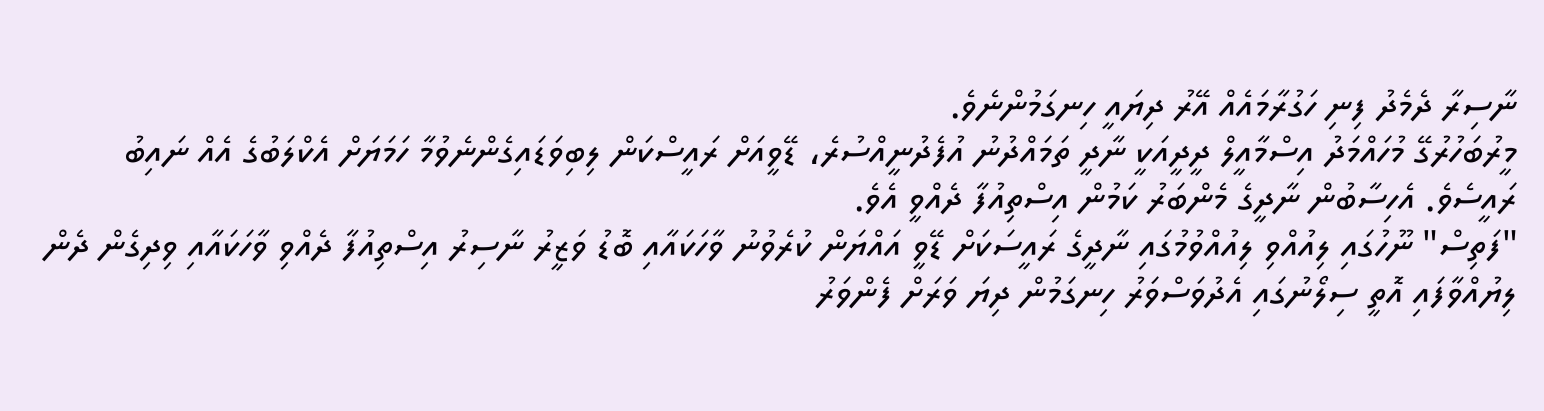ނާސިރާ ދެމެދު ފިނި ހަގުރާމައެއް އޭރު ދިޔައީ ހިނގަމުންނެވެ.
މީރުބަހުރުގޭ މުހައްމަދު އިސްމާއީލް ދީދީއަކީ ނާދީ ތަމައްދުނު އުފެދުނީއްސުރެ، ޑޭވީއަށް ރައީސްކަން ލިބިވަޑައިގެންނެވުމާ ހަމަޔަށް އެކްލަބުގެ އެއް ނައިބު ރައީސެވެ. އެހިސާބުން ނާދީގެ މެންބަރު ކަމުން އިސްތިއުފާ ދެއްވީ އެވެ.
"ފަތިސް" ނޫހުގައި ލިއުއްވި ލިއުއްވުމުގައި ނާދީގެ ރައީސަކަށް ޑޭވީ އައްޔަން ކުރެވުނު ވާހަކައާއި ބޮޑު ވަޒީރު ނާސިރު އިސްތިއުފާ ދެއްވި ވާހަކައާއި ވިދިގެން ދެން ލިޔުއްވާފައި އޮތީ ސިލޯނުގައި އެދުވަސްވަރު ހިނގަމުން ދިޔަ ވަރަށް ފެންވަރު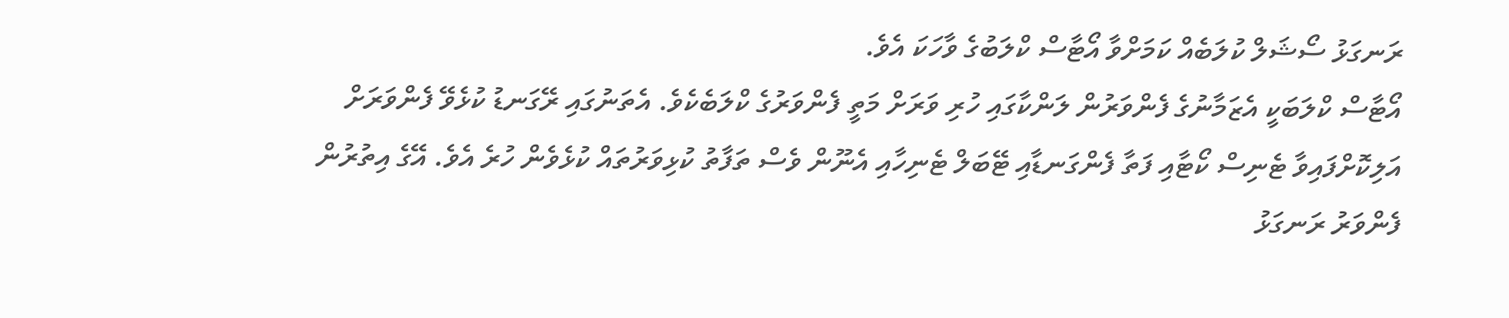ރަނގަޅު ސޯޝަލް ކުލަބެއް ކަމަށްވާ އޯޓާސް ކްލަބުގެ ވާހަކަ އެވެ.
އޯޓާސް ކްލަބަކީ އެޒަމާނުގެ ފެންވަރުން ލަންކާގައި ހުރި ވަރަށް މަތީ ފެންވަރުގެ ކްލަބެކެވެ. އެތަނުގައި ރޭގަނޑު ކުޅެވޭ ފެންވަރަށް އަލިކޮށްފައިވާ ޓެނިސް ކޯޓާއި ފަތާ ފެންގަނޑާއި ޓޭބަލް ޓެނިހާއި އެނޫން ވެސް ތަފާތު ކުޅިވަރުތައް ކުޅެވެން ހުރެ އެވެ. އޭގެ އިތުރުން ފެންވަރު ރަނގަޅު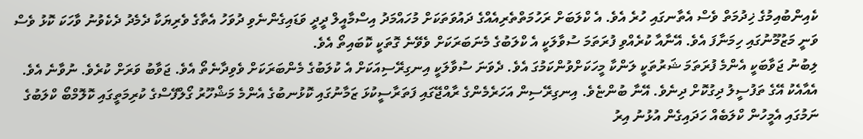ކެއިންބުއިމުގެ ޚިދުމަތް ވެސް އެތާނގައި ހުރެ އެވެ. އެ ކްލަބަށް ރަހުމަތްތެރިއެއްގެ ދައުވަތަކަށް މުހައްމަދު އިސްމާއީލް ދީދީ ވަޑައިގެންނެވި ދުވަހު އެތާގެ ވެރިޔަކާ ދެމެދު ދެކެވުނު ވާހަކަ ކޮޅު ވެސް ވަނީ މަޒުމޫނުގައި ހިމަނާފަ އެވެ. އޭނާއާ ކުރެއްވި ފުރަތަމަ ސުވާލަކީ އެ ކްލަބުގެ މެނަބަރަކަށް ވެވޭނެ ގޮތަކީ ކޮބައިތޯ އެވެ.
ލިބުނު ޖަވާބަކީ އެންމެ ފުރަތަމަ ޝަރުތަކީ ލަންކާ މީހަކަށްވުންކަމުގަ އެވެ. ދެވަނަ ސުވާލަކީ އިނގިރޭސިއަކަށް އެ ކުލަބުގެ މެންބަރަކަށް ވެވިދާނެތޯ އެވެ. ޖަވާބު ވަރަށް ކުރެވެ. ނުވާނެ އެވެ. އެއާއެކު އޭގެ ތަފުސީލު ދިގުކޮށް ދިނެވެ. އޭނާ ބުންޏެވެ. އިނގިރޭސިން އަހަރެމެންގެ ރާއްޖޭގައި ފަތަރާސީކުޅަ ޒަމާނުގައި ކޮޅުނބުގެ އެންމެ މަޝްހޫރު ގޯލްފޭސްގެ ކުރިމަތީގައި ކޮލޮމްބޯ ކްލަބުގެ ނަމުގައި އެމީހުން ކްލަބެއް ހަދައިގެން އުޅުނު އިރު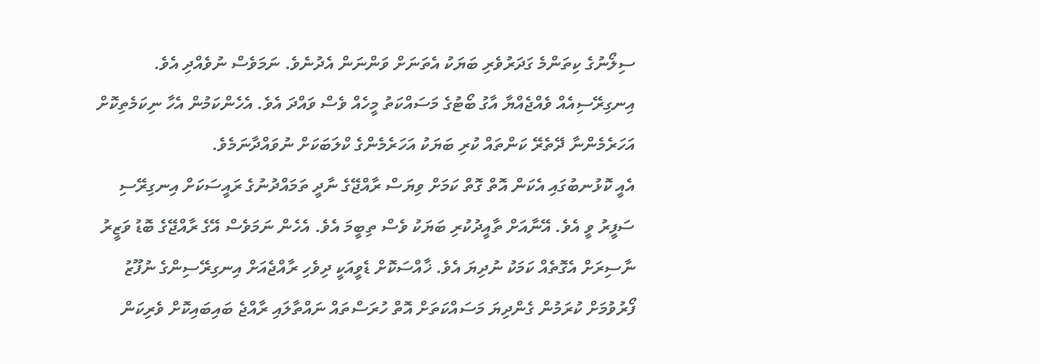ސިލޯނުގެ ކިތަންމެ ގަދަރުވެރި ބަޔަކު އެތަނަށް ވަންނަން އެދުނެވެ. ނަމަވެސް ނުވެއްދި އެވެ. އިނގިރޭސިއެއް ވެއްޖެއްޔާ އާގު ބޯޓުގެ މަސައްކަތު މީހެއް ވެސް ވައްދަ އެވެ. އެހެންކަމުން އެހާ ނިކަމެތިކޮށް އަހަރެމެންނާ ދޭތެރޭ ކަންތައް ކުރި ބަޔަކު އަހަރެމެންގެ ކްލަބަކަށް ނުވައްދާނަމެވެ.
އެއީ ކޮޅުނބުގައި އެކަން އޮތް ގޮތް ކަމަށް ވިޔަސް ރާއްޖޭގެ ނާދީ ތަމައްދުނުގެ ރައީސަކަށް އިނގިރޭސި ސަފީރު ވީ އެވެ. އޭނާއަށް ތާއީދުކުރި ބަޔަކު ވެސް ތިބީމަ އެވެ. އެހެން ނަމަވެސް އޭގެ ރާއްޖޭގެ ބޮޑު ވަޒީރު ނާސިރަށް އެގޮތެއް ކަމަކު ނުދިޔަ އެވެ. ޚާއްސަކޮށް ޑެވީއަކީ ދިވެހި ރާއްޖެއަށް އިނގިރޭސިންގެ ނުފޫޒު ފޯރުވުމަށް ކުރަމުން ގެންދިޔަ މަސައްކަތަށް އޮތް ހުރަސްތައް ނައްތާލައި ރާއްޖެ ބައިބައިކޮށް ވެރިކަން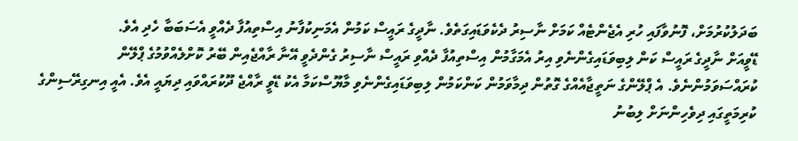ބަދަލުކުރުމަށް، ފޮނުވާފައި ހުރި އެޖެންޓެއް ކަމަށް ނާސިރު ދެކެވަޑައިގަތެވެ. ނާދީގެ ރައީސް ކަމުން އެމަނިކުފާނު އިސްތިއުފާ ދެއްވީ އެސަބަބާ ހެދި އެވެ.
ޑޭވީއަށް ނާދީގެ ރައީސް ކަން ލިބިވަޑައިގެންނެވި އިރު އެމަގާމުން އިސްތިއުފާ ދެއްވި ރައީސް ނާސިރު ގެންދެވީ އޭނާ ރާއްޖެއިން ބޭރު ކޮށްލެއްވުމުގެ ޕްލޭން ކުރައްސަވަމުންނެވެ. އެ ޕްލޭންގެ ނަތީޖާއެއްގެ ގޮތުން ދިމާވަމުން ކަންކަމުން ލިބިވަޑައިގެންނެވި މާޔޫސްކަމާ އެކު ޑޭވީ ރާއްޖެ ދޫކުރައްވައި ދިޔައީ އެވެ. އެއީ އިނގިރޭސިންގެ ކުރިމަތީގައި ދިވެހިންނަށް ލިބުނު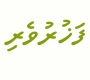ފަޚުރުވެރި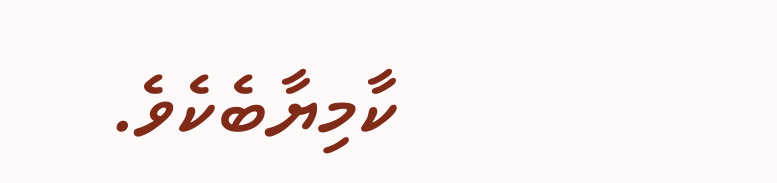ކާމިޔާބެކެވެ.